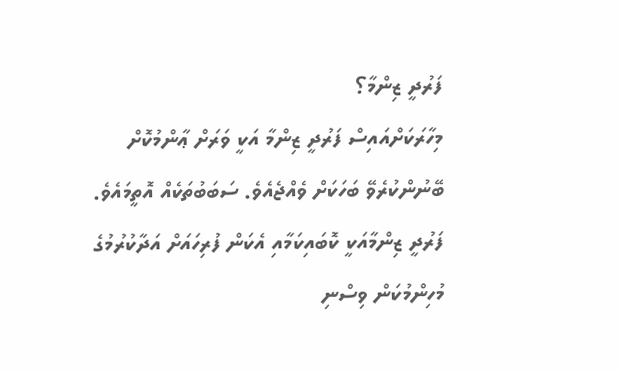ފަރުދީ ޒިންމާ؟
މިހާރަކަށްއައިސް ފަރުދީ ޒިންމާ އަކީ ވަރަށް ޢާންމުކޮށް ބޭނުންކުރެވޭ ބަހަކަށް ވެއްޖެއެވެ. ސަބަބުތަކެއް އޮތީމައެވެ. ފަރުދީ ޒިންމާއަކީ ކޮބައިކަމާއި އެކަން ފުރިހައަށް އަދާކުރުމުގެ މުހިންމުކަން ވިސްނި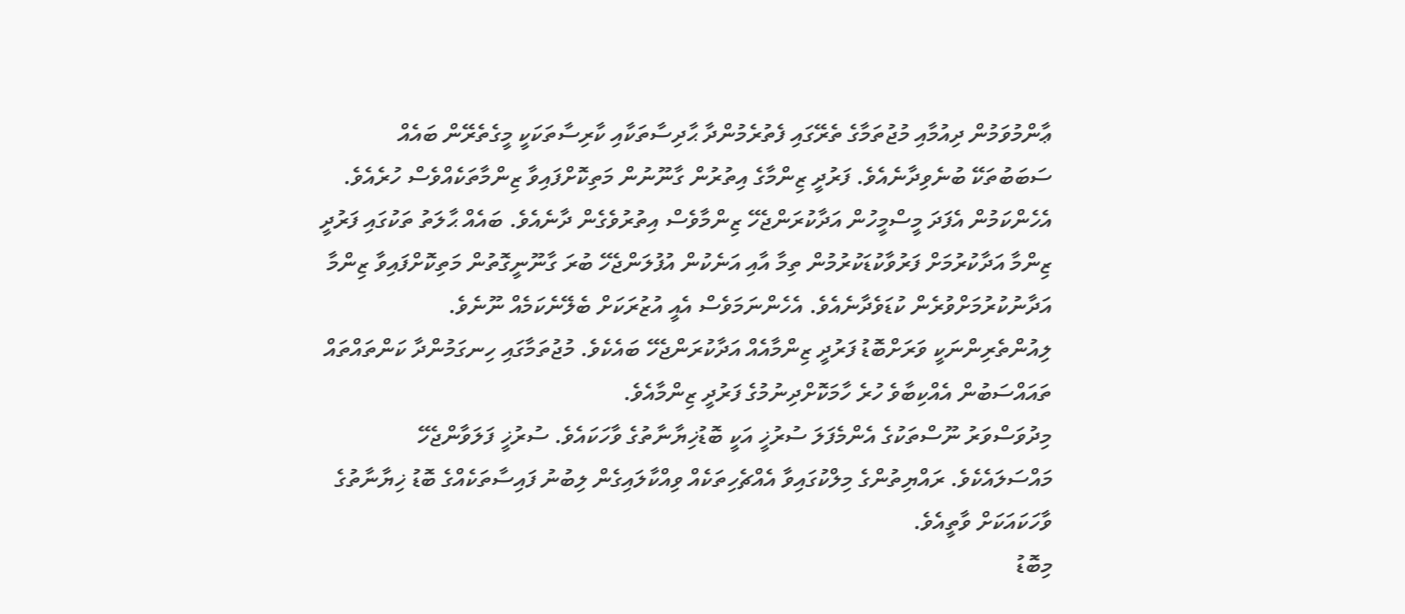ޢާންމުވަމުން ދިއުމާއި މުޖުތަމާގެ ތެރޭގައި ފެތުރެމުންދާ ޙާދިސާތަކާއި ކާރިސާތަކަކީ މީގެތެރޭން ބައެއް ސަބަބުތަކޭ ބުނެވިދާނެއެވެ. ފަރުދީ ޒިންމާގެ އިތުރުން ގާނޫނުން މަތިކޮށްފައިވާ ޒިންމާތަކެއްވެސް ހުރެއެވެ. އެހެންކަމުން އެފަދަ މީސްމީހުން އަދާކުރަންޖެހޭ ޒިންމާވެސް އިތުރުވެގެން ދާނެއެވެ. ބައެއް ޙާލަތު ތަކުގައި ފަރުދީ ޒިންމާ އަދާކުރުމަށް ފަރުވާކުޑަކުރުމުން ތިމާ އާއި އަނެކުން އުފުލަންޖެހޭ ބުރަ ގާނޫނީގޮތުން މަތިކޮށްފައިވާ ޒިންމާ އަދާނުކުރުމަށްވުރެން ކުޑަވެދާނެއެވެ. އެހެންނަމަވެސް އެއީ އުޒުރަކަށް ބެލޭނެކަމެއް ނޫނެވެ.
ލިއުންތެރިންނަކީ ވަރަށްބޮޑު ފަރުދީ ޒިންމާއެއް އަދާކުރަންޖެހޭ ބައެކެވެ. މުޖުތަމާގައި ހިނގަމުންދާ ކަންތައްތައް ތައައްސަބުން އެއްކިބާވެ ހުރެ ހާމަކޮށްދިނުމުގެ ފަރުދީ ޒިންމާއެވެ.
މިދުވަސްވަރު ނޫސްތަކުގެ އެންމެފަލަ ސުރުޚީ އަކީ ބޮޑުޚިޔާނާތުގެ ވާހަކައެވެ. ސުރުޚީ ފަލަވާންޖެހޭ މައްސަލައެކެވެ. ރައްޔިތުންގެ މިލްކުގައިވާ އެއްޗެހިތަކެއް ވިއްކާލައިގެން ލިބުނު ފައިސާތަކެއްގެ ބޮޑު ޚިޔާނާތުގެ ވާހަކައަކަށް ވާތީއެވެ.
މިބޮޑު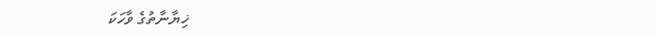ޚިޔާނާތުގެ ވާހަކަ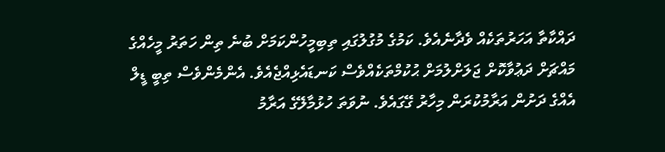ދައްކާތާ އަހަރުތަކެއް ވެދާނެއެވެ. ކަމުގެ މުގުލުގައި ތިބިމީހުންކަމަށް ބުނެ ތިން ހަތަރު މީހެއްގެ މައްޗަށް ދަޢުވާކޮށް ޖަލަށްލުމަށް ޙުކުމްތަކެއްވެސް ކަނޑައެޅިއްޖެއެވެ. އެންމެންވެސް ތިބީ ޑީލް އެއްގެ ދަށުން އަރާމުކުރަން މިހާރު ގޭގައެވެ. ނުވަތަ ހުޅުމާލޭގެ އަރާމު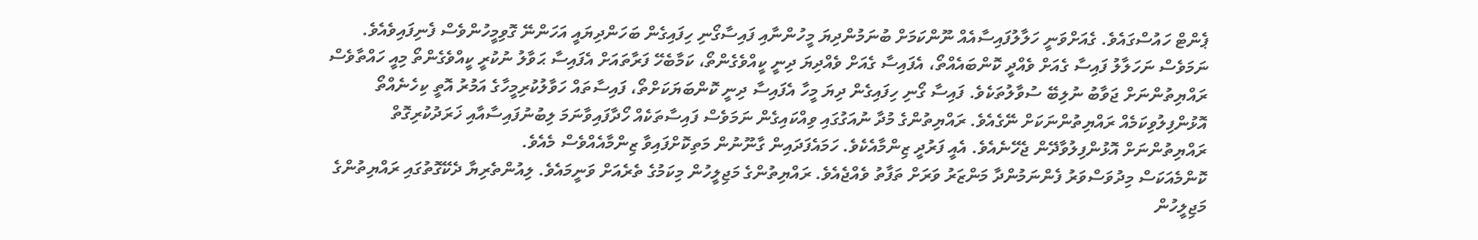ޕެންޓް ހައުސްގައެވެ. ގެއަށްވަނީ ހަލާލުފައިސާއެއް ނޫންކަމަށް ބުނަމުންދިޔަ މީހުންނާއި ފައިސާގޯނި ހިފައިގެން ބަހަންދިޔައީ އަހަންނޭ ގޮވިމީހުންވެސް ފެނިފައިވެއެވެ.
ނަމަވެސް ނަހަލާލު ފައިސާ ގެއަށް ވެއްދީ ކޮންބައެއްތޯ، އެފައިސާ ގެއަށް ވެއްދިޔަ ދިނީ ކީއްވެގެންތޯ، ކަމާބެހޭ ފަރާތައަށް އެފައިސާ ޙަވާލު ނުކުރީ ކީއްވެގެންތޯ މިއީ ހައްތާވެސް ރައްޔިތުންނަށް ޖަވާބު ނުލިބޭ ސުވާލުތަކެވެ. ފައިސާ ގޯނި ހިފައިގެން ދިޔަ މީހާ އެފައިސާ ދިނީ ކޮންބަޔަކަށްތޯ، ފައިސާތައް ހަވާލުކުރިމީހާގެ އަމުރު އޮތީ ކިހެނެއްތޯ އޮޅުންފިލުވިކަމެއް ރައްޔިތުންނަކަށް ނޭގެއެވެ. ރައްޔިތުންގެ މުދާ ނުއަގުގައި ވިއްކައިގެން ނަމަވެސް ފައިސާތަކެއް ހޯދާފައިވާނަމަ ލިބުނުފައިސާއާއި ޚަރަދުކުރިގޮތް ރައްޔިތުންނަށް އޮޅުންފިލުވާދޭން ޖެހޭނެއެވެ. އެއީ ފަރުދީ ޒިންމާއެކެވެ. ހަމައެފަދައިން ގާނޫނުން މަތިކޮށްފައިވާ ޒިންމާއެއްވެސް މެއެވެ.
ކޮންމެއަކަސް މިދުވަސްވަރު ފެންނަމުންދާ މަންޒަރު ވަރަށް ތަފާތު ވެއްޖެއެވެ. ރައްޔިތުންގެ މަޖިލީހުން މިކަމުގެ ތެރެއަށް ވަނީމައެވެ. ލިއުންތެރިޔާ ދެކޭގޮތުގައި ރައްޔިތުންގެ މަޖިލީހުން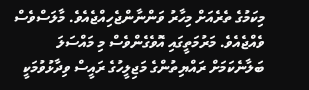މިކަމުގެ ތެރެއަށް މިހާރު ވަންނާންޖެހިއްޖެއެވެ. މާލަސްވެސް ވެއްޖެއެވެ. މަރުމަތީގައި އޮވެގެންވެސް މި މައްސަލަ ބަލާނެކަމަށް ރައްޔިތުންގެ މަޖިލީހުގެ ރައީސް ވިދާޅުވުމަކީ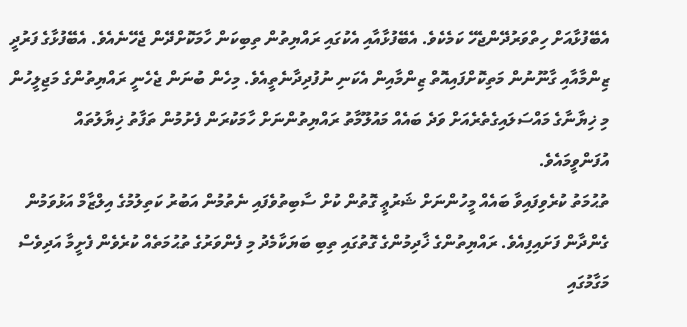އެބޭފުޅާއަށް ހިތްވަރުދޭންޖެހޭ ކަމެކެވެ. އެބޭފުޅާއާއި އެކުގައި ރައްޔިތުން ތިބިކަން ހާމަކޮށްދޭން ޖެހޭނެއެވެ. އެބޭފުޅާގެ ފަރުދީ ޒިންމާއާއި ގާނޫނުން މަތިކޮށްފައިއޮތް ޒިންމާއިން އެކަނި ނުފުދިދާނެތީއެވެ. މިހެން ބުނަން ޖެހެނީ ރައްޔިތުންގެ މަޖިލީހުން މި ޚިޔާނާގެ މައްސަލައިގެތެރެއަށް ވަދެ ބައެއް މައުލޫމާތު ރައްޔިތުންނަށް ހާމަކުރަން ފެށުމުން ތަފާތު ޚިޔާލުތައް އުފަންވީމައެވެ.
ތުޙުމަތު ކުރެވިފައިވާ ބައެއް މީހުންނަށް ޝަރުޢީ ގޮތުން ކުށް ސާބިތުވެފައި ނެތުމުން އަބުރު ކަތިލުމުގެ އިލްޒާމް އަޅުވަމުން ގެންދާން ފަށައިފިއެވެ. ރައްޔިތުންގެ ޚާދިމުންގެ ގޮތުގައި ތިބި ބަޔަކާމެދު މި ފެންވަރުގެ ތުޙުމަތެއް ކުރެވެން ފެށީމާ އަދިވެސް މަގާމުގައި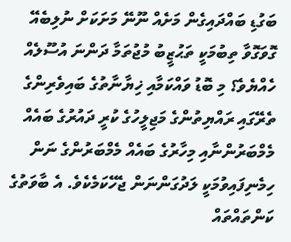ބަގުޑި ބައްދައިގެން މަށެއް ނޫނޭ މަށަކަށް ނުލިބެއޭ ގޮވަގޮވާ ތިބުމަކީ ތަޙުޒީބު މުޖުތަމާ ދަންނަ އުސޫލެއް ހެއްޔެވެ؟ މި ބޮޑު ވައްކަމާއި ޚިޔާނާތުގެ ބައިވެރިންގެ ތެރޭގައި ރައްޔިތުންގެ މަޖިލީހުގެ ކުރީ ދައުރުގެ ބައެއް މެމްބަރުންނާއި މިހާރުގެ ބައެއް މެމްބަރުންގެ ނަން ހިމެނިފައިވުމަކީ ލަދުގަންނަން ޖެހޭކަމެކެވެ. އެ ބާވަތުގެ ކަންތައްތައް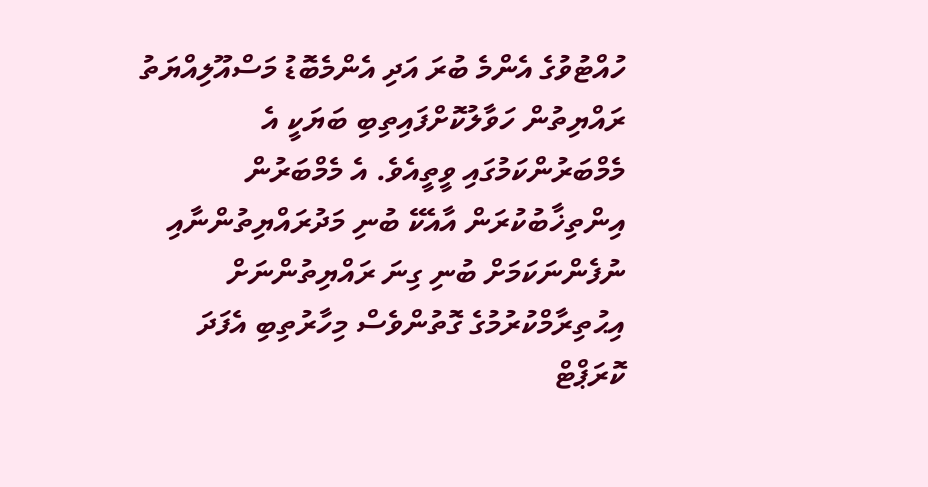ހުއްޓުވުގެ އެންމެ ބުރަ އަދި އެންމެބޮޑު މަސްއޫލިއްޔަތު ރައްޔިތުން ހަވާލުކޮށްފައިތިބި ބަޔަކީ އެ މެމްބަރުންކަމުގައި ވީތީއެވެ. އެ މެމްބަރުން އިންތިޚާބުކުރަން އާއެކޭ ބުނި މަދުރައްޔިތުންނާއި ނުފެންނަކަމަށް ބުނި ގިނަ ރައްޔިތުންނަށް އިޙުތިރާމްކުރުމުގެ ގޮތުންވެސް މިހާރުތިބި އެފަދަ ކޮރަޕްޓް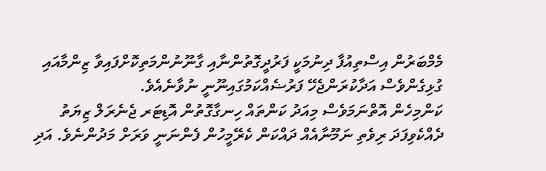މެމްބަރުން އިސްތިއުފާ ދިނުމަކީ ފަރުދީގޮތުންނާއި ގާނޫނުންމަތިކޮށްފައިވާ ޒިންމާއައި ގުޅިގެންވެސް އަދާކުރަންޖެހޭ ފަރުޟެއްކަމުގައިނޫނީ ނުވާނެއެވެ.
ކަންމިހެން އޮތްނަމަވެސް މިއަދު ކަންތައް ހިނގާގޮތުން އޮޑިޓަރ ޖެނެރަލް ޒިޔަތު ދެއްކެވިފަދަ ރިވެތި ނަމޫނާއެއް ދައްކަން ކެރޭމީހުން ފެންނަނީ ވަރަށް މަދުންނެވެ. އަދި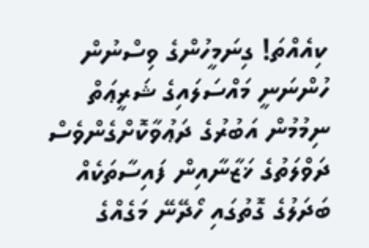ކިއެއްތަ! ގިނަމީހުންގެ ވިސްނުން ހުންނަނީ މައްސަލައިގެ ޝަރީޢަތް ނިމުމުން އަބުރުގެ ދަޢުވާކޮށްގެންވެސް ދަވްލަތުގެ ޚަޒާނާއިން ފައިސާތަކެއް ބަދަލުގެ ގޮތުގައި ހޯދޭނޭ މަގެއްގެ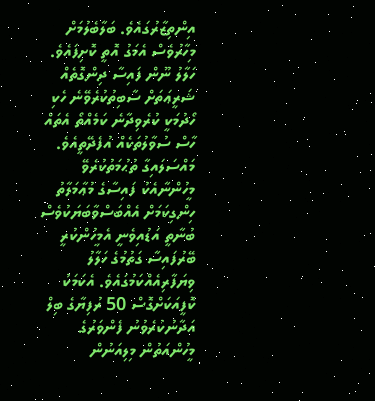އިންތިޒާރުގައެވެ. ބަލާބެލުމަށް މިހާރުވެސް އެމަގު އޮތީ ކޮށިފައެވެ. ހަލާލު ނޫން ފައިސާ ދިންގޮތެއް ޝަރީޢަތަށް ސާބިތުކުރެވޭނެ ހެކި ހޯދުމަކީ ކުރެވިދާނެ ކަމެއްތޯ އެތައް ހާސް ސުވާލުތަކެއް އުފެދޭތީއެވެ.
މައްސަލައިގާ ތުޙުމަތުކުރެވޭ މީހުންނާއެކު ފައިސާގެ މުޢާމަލާތު ހިންގިކަމަށް އެއްބަސްވާބަޔަކުވެސް ބުނާތީ އަޑުއިވެނީ އެމީހުންކުރީ ބޭރުފައިސާ ގަތުމުގެ ހަލާލު ވިޔަފާރިއެއްކަމުގައެވެ. އެކަމަކު ކޮފީއަކަށްގޮސް 50 ރުފިޔާގެ ބިލް އަދާނުކުރެވުނު ފެންވަރުގެ މީހުންއަތުން މިލިއަނުން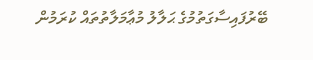ބޭރުފައިސާގަތުމުގެ ޙަލާލު މުޢާމަލާތުތައް ކުރަމުން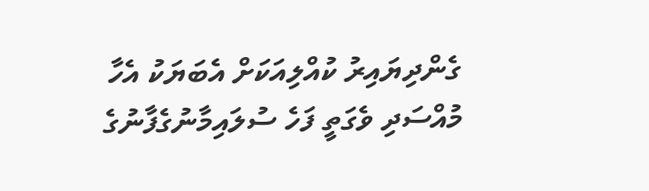ގެންދިޔައިރު ކުއްލިއަކަށް އެބަޔަކު އެހާ މުއްސަދި ވެގަތީ ފަހެ ސުލައިމާނުގެފާނުގެ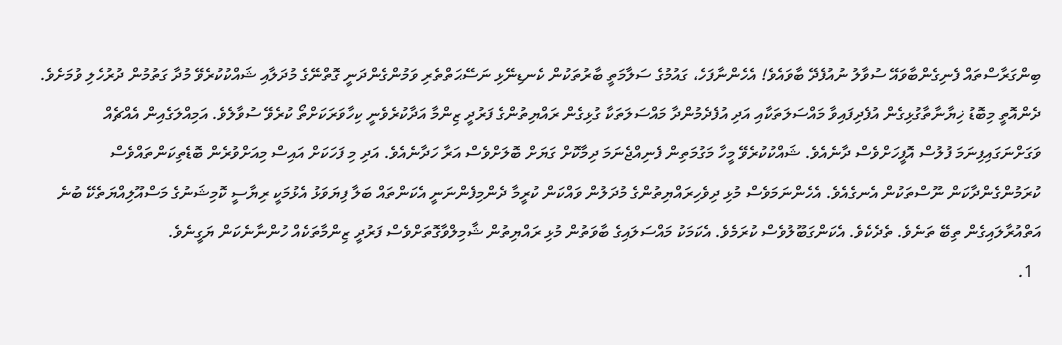ބިންގަރާސްތައް ފެނިގެންބާވައޭ ސުވާލު ނުއުފެދޭ ބާވައެވެ! އެހެންނާފަހެ، ގައުމުގެ ސަލާމަތީ ބާރުތަކުން ކެނޑިނޭޅި ނަސޭޙަތްތެރި ވަމުންގެންދަނީ ގޮތްނޭގެ މުދަލާއި ޝައްކުކުރެވޭ މުދާ ގަތުމުން ދުރުހެލި ވުމަށެވެ.
ދެންއޮތީ މިބޮޑު ޚިޔާނާތާގުޅިގެން އުފެދިފައިވާ މައްސަލަތަކާއި އަދި އުފެދެމުންދާ މައްސަލަތަކާ ގުޅިގެން ރައްޔިތުންގެ ފަރުދީ ޒިންމާ އަދާކުރެވެނީ ކިހާވަރަކަށްތޯ ކުރެވޭ ސުވާލެވެ. އަމިއްލަގެއިން އެއްޗެއް ވަގަށްނަގައިފިނަމަ ފުލުސް އޮފީހަށްވެސް ދާނެއެވެ. ޝައްކުކުރެވޭ މީހާ މަގުމަތިން ފެނިއްޖެނަމަ ދިމާކޮށް ގަޔަށް ބޮލަށްވެސް އަރާ ހަދާނެއެވެ. އަދި މި ފަހަކަށް އައިސް މިއަށްވުރެން ބޮޑެތިކަންތައްވެސް ކުރަމުންގެންދާކަން ނޫސްތަކުން އެނގެއެވެ. އެހެންނަމަވެސް މުޅި ދިވެހިރައްޔިތުންގެ މުދަލުން ވައްކަން ކުރީމާ ދެންމިފެންނަނީ އެކަންތައް ބަލާ ފިޔަވަޅު އެޅުމަކީ ރިޔާސީ ކޮމިޝަނުގެ މަސްއޫލިއްޔަތެކޭ ބުނެ އަތްއުރާލައިގެން ތިބޭ ތަނެވެ. ތެދެކެވެ. އެކަންގަބޫލުވެސް ކުރަމެވެ. އެކަމަކު މައްސަލައިގެ ބާވަތުން މުޅި ރައްޔިތުން ޝާމިލްވާގޮތަށްވެސް ފަރުދީ ޒިންމާތަކެއް ހުންނާނެކަން ޔަގީނެވެ.
  1.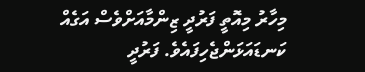މިހާރު މިއޮތީ ފަރުދީ ޒިންމާއަށްވެސް އަގެއް ކަނޑައަޅަންޖެހިފައެވެ. ފަރުދީ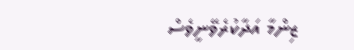ޒިންމާ އަދާކުރެވޭނީވެސް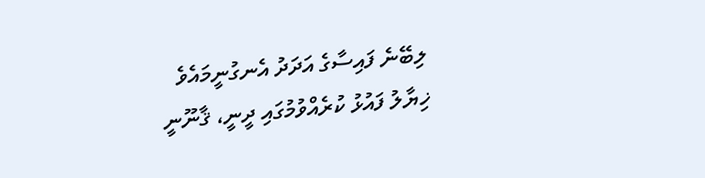ލިބޭނެ ފައިސާގެ އަދަދު އެނގުނީމައެވެ
ޚިޔާލު ފައުޅު ކުރެއްވުމުގައި ދީނީ، ޤާނޫނީ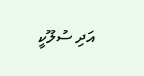އަދި ސުލޫކީ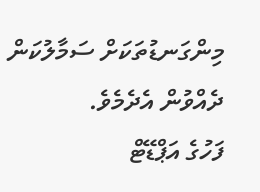މިންގަނޑުތަކަށް ސަމާލުކަން ދެއްވުން އެދެމެވެ.
ފަހުގެ އަޕްޑޭޓް